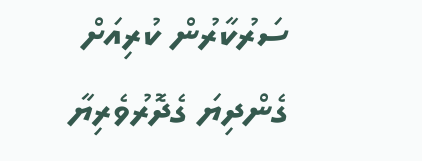ސަރުކާރުން ކުރިއަށް ގެންދިޔަ ގެދޮރުވެރިޔާ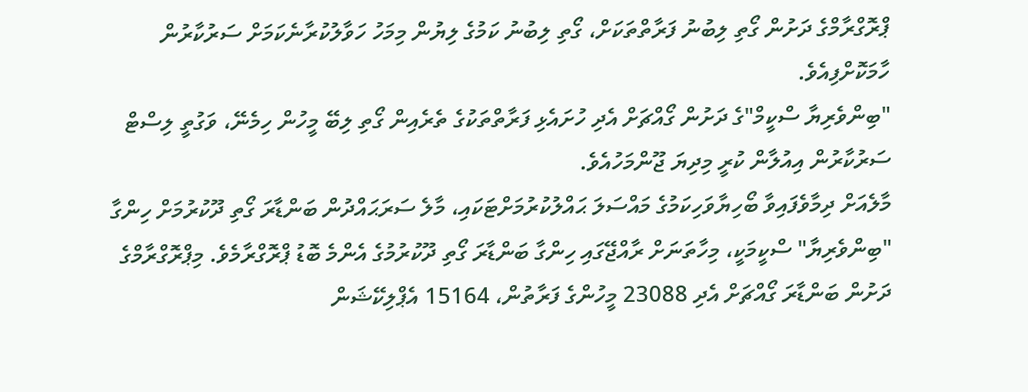ޕްރޮގްރާމްގެ ދަށުން ގޯތި ލިބުނު ފަރާތްތަކަށް، ގޯތި ލިބުނު ކަމުގެ ލިޔުން މިމަހު ހަވާލުކުރާނެކަމަށް ސަރުކާރުން ހާމަކޮށްފިއެވެ.
"ބިންވެރިޔާ ސްކީމް"ގެ ދަށުން ގޯއްޗަށް އެދި ހުށައެޅި ފަރާތްތަކުގެ ތެރެއިން ގޯތި ލިބޭ މީހުން ހިމެނޭ، ވަގުތީ ލިސްޓް ސަރުކާރުން އިއުލާން ކުރީ މިދިޔަ ޖޫންމަހުއެވެ.
މާލެއަށް ދިމާވެފައިވާ ބޯހިޔާވަހިކަމުގެ މައްސަލަ ޙައްލުކުރުމަށްޓަކައި، މާލެ ސަރަޙައްދުން ބަންޑާރަ ގޯތި ދޫކުރުމަށް ހިންގާ "ބިންވެރިޔާ" ސްކީމަކީ، މިހާތަނަށް ރާއްޖޭގައި ހިންގާ ބަންޑާރަ ގޯތި ދޫކުރުމުގެ އެންމެ ބޮޑު ޕްރޮގްރާމެވެ. މިޕްރޮގްރާމްގެ ދަށުން ބަންޑާރަ ގޯއްޗަށް އެދި 23088 މީހުންގެ ފަރާތުން، 15164 އެޕްލިކޭޝަން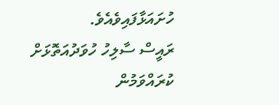ހުށައަޅާފައިވެއެވެ.
ރައީސް ސާލިހު ހުވަދުއަތޮޅަށް ކުރައްވަމުން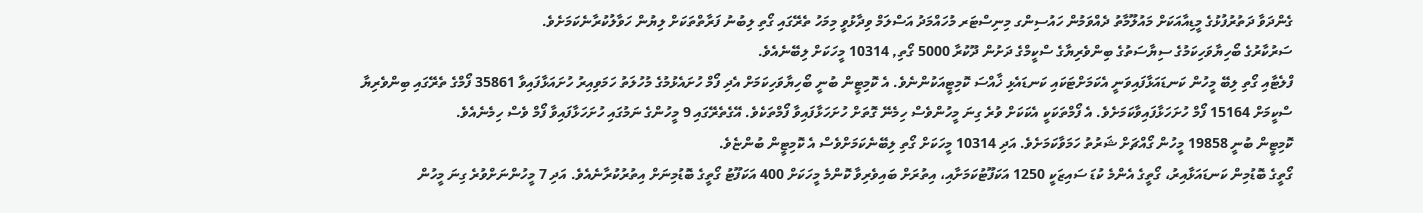ގެންދަވާ ދަތުރުފުޅުގެ މީޑިއާއަކަށް މައުލޫމާތު ދެއްވަމުން ހައުސިންގ މިނިސްޓަރ މުހައްމަދު އަސްލަމް ވިދާޅުވީ މިމަހު ތެރޭގައި ގޯތި ލިބުނު ފަރާތްތަކަށް ލިޔުން ހަވާލުކުރާނެކަމަށެވެ.
ސަރުކާރުގެ ބޯހިޔާވަހިކަމުގެ ސިޔާސަތުގެ ބިންވެރިޔާގެ ސްކީމްގެ ދަށުން ދޫކުރާ 5000 ގޯތި, 10314 މީހަކަށް ލިބޭނެއެވެ.
ފްލެޓާއި ގޯތި ލިބޭ މީހުން ކަނޑައަޅާފައިވަނީ އެކަމަށްޓަކައި ކަނޑައެޅި ޚާއްސަ ކޮމިޓީއަކުންނެވެ. އެ ކޮމިޓީން ބުނީ ބޯހިޔާވަހިކަމަށް އެދި ފޯމް ހުށައެޅުމުގެ މުހުލަތު ހަމަވިއިރު ހުށައަޅާފައިވާ 35861 ފޯމްގެ ތެރޭގައި ބިންވެރިޔާ ސްކީމަށް 15164 ފޯމް ހުށަހަޅާފައިވާކަމަށެވެ. އެ ފޯމްތަކަކީ އެކަކަށް ވުރެ ގިނަ މީހުންވެސް ހިމެނޭ ގޮތަށް ހުށަހަޅާފައިވާ ފޯމްތަކެވެ. އޭގެތެރޭގައި 9 މީހުންގެ ނަމުގައި ހުށަހަޅާފައިވާ ފޯމް ވެސް ހިމެނެއެވެ.
ކޮމިޓީން ބުނީ 19858 މީހުން ގޯއްޗަށް ޝަރުތު ހަމަވާކަމަށެވެ. އަދި 10314 މީހަކަށް ގޯތި ލިބޭނެކަމަށްވެސް އެ ކޮމިޓީން ބުންޏެވެ.
ގޯތީގެ ބޮޑުމިން ކަނޑައަޅާއިރު، ގޯތީގެ އެންމެ ކުޑަ ސައިޒަކީ 1250 އަކަފޫޓުކަމަށާއި، އިތުރަށް ބައިވެރިވާ ކޮންމެ މީހަކަށް 400 އަކަފޫޓު ގޯތީގެ ބޮޑުމިނަށް އިތުރުކުރާނެއެވެ. އަދި 7 މީހުންނަށްވުރެ ގިނަ މީހުން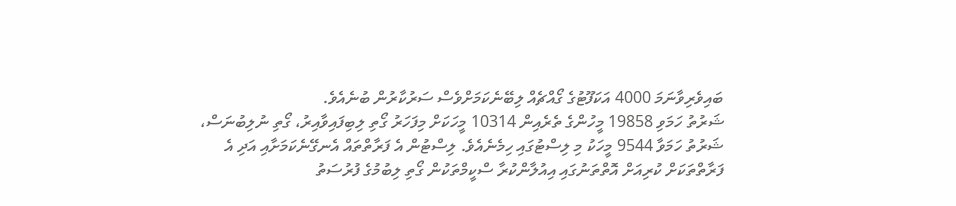ބައިވެރިވާނަމަ 4000 އަކަފޫޓުގެ ގޯއްޗެއް ލިބޭނެކަމަށްވެސް ސަރުކާރުން ބުނެއެވެ.
ޝަރުތު ހަމަވި 19858 މީހުންގެ ތެރެއިން 10314 މީހަކަށް މިފަހަރު ގޯތި ލިބިފައިވާއިރު، ގޯތި ނުލިބުނަސް، ޝަރުތު ހަމަވާ 9544 މީހަކު މި ލިސްޓުގައި ހިމެނެއެވެ. ލިސްޓުން އެ ފަރާތްތައް އެނގޭނެކަމަށާއި އަދި އެ ފަރާތްތަކަށް ކުރިއަށް އޮތްތަނުގައި އިއުލާންކުރާ ސްކީމްތަކުން ގޯތި ލިބުމުގެ ފުރުސަތު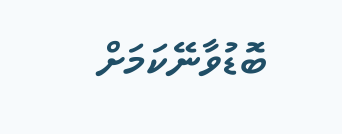ބޮޑުވާނޭކަމަށް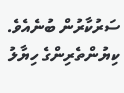ސަރުކާރުން ބުނެއެވެ.
ކިޔުންތެރިންގެ ހިޔާލު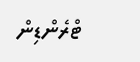ޓްރެންޑިން